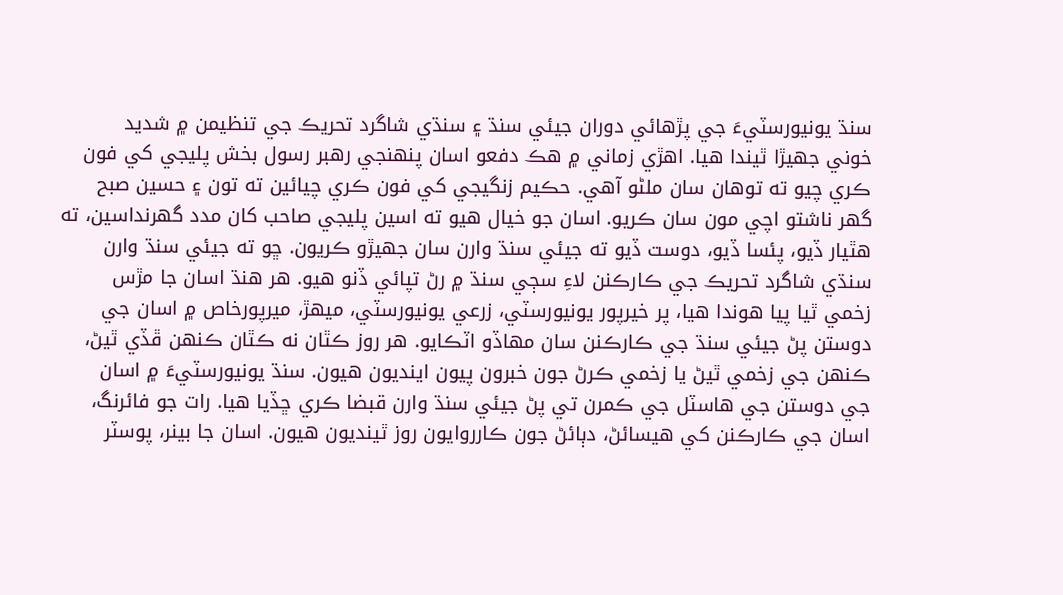سنڌ يونيورسٽيءَ جي پڙھائي دوران جيئي سنڌ ۽ سنڌي شاگرد تحريڪ جي تنظيمن ۾ شديد
خوني جهيڙا ٿيندا هيا. اهڙي زماني ۾ ھڪ دفعو اسان پنھنجي رهبر رسول بخش پليجي کي فون
ڪري چيو ته توھان سان ملڻو آھي. حڪيم زنگيجي کي فون ڪري چيائين ته تون ۽ حسين صبح
گهر ناشتو اچي مون سان ڪريو. اسان جو خيال ھيو ته اسين پليجي صاحب کان مدد گهرنداسين، ته
ھٿيار ڏيو، پئسا ڏيو، دوست ڏيو ته جيئي سنڌ وارن سان جهيڙو ڪريون. ڇو ته جيئي سنڌ وارن
سنڌي شاگرد تحريڪ جي ڪارڪنن لاءِ سڄي سنڌ ۾ رڻ تپائي ڏنو ھيو. ھر ھنڌ اسان جا مڙس
زخمي ٿيا پيا ھوندا ھيا، پر خيرپور يونيورسٽي، زرعي يونيورسٽي، ميھڙ، ميرپورخاص ۾ اسان جي
دوستن پڻ جيئي سنڌ جي ڪارڪنن سان مھاڏو اٽڪايو. ھر روز ڪٿان نه ڪٿان ڪنھن ڦڏي ٿيڻ،
ڪنھن جي زخمي ٿيڻ يا زخمي ڪرڻ جون خبرون پيون اينديون ھيون. سنڌ يونيورسٽيءَ ۾ اسان
جي دوستن جي ھاسٽل جي ڪمرن تي پڻ جيئي سنڌ وارن قبضا ڪري ڇڏيا ھيا. رات جو فائرنگ،
اسان جي ڪارڪنن کي ھيسائڻ، دٻائڻ جون ڪارروايون روز ٿينديون ھيون. اسان جا بينر، پوسٽر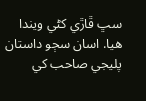سڀ ڦاڙي کڻي ويندا ھيا. اسان سڄو داستان پليجي صاحب کي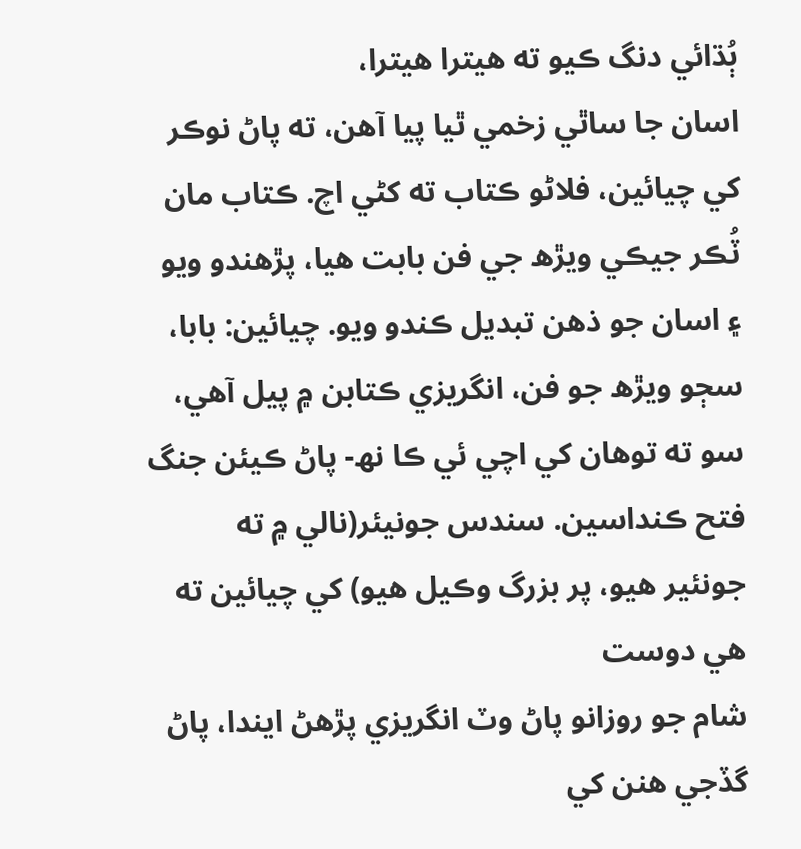ٻُڌائي دنگ ڪيو ته ھيترا ھيترا،
اسان جا ساٿي زخمي ٿيا پيا آھن، ته پاڻ نوڪر کي چيائين، فلاڻو ڪتاب ته کڻي اچ. ڪتاب مان
ٽُڪر جيڪي ويڙھ جي فن بابت ھيا، پڙھندو ويو ۽ اسان جو ذھن تبديل ڪندو ويو. چيائين: بابا،
سڄو ويڙھ جو فن، انگريزي ڪتابن ۾ پيل آھي، سو ته توھان کي اچي ئي ڪا نھ- پاڻ ڪيئن جنگ
فتح ڪنداسين. سندس جونيئر(نالي ۾ ته جونئير ھيو، پر بزرگ وڪيل ھيو) کي چيائين ته ھي دوست
شام جو روزانو پاڻ وٽ انگريزي پڙھڻ ايندا، پاڻ گڏجي ھنن کي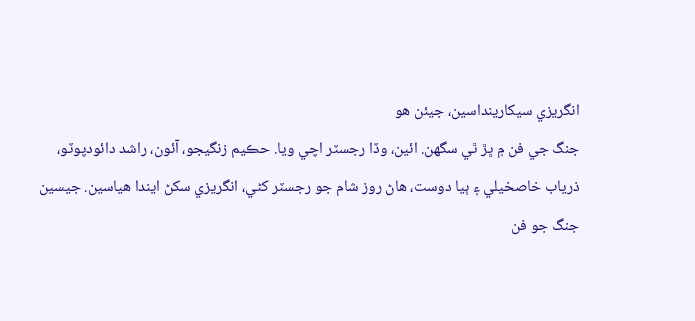انگريزي سيکارينداسين، جيئن ھو
جنگ جي فن ۾ ڀڙ ٿي سگهن. ائين، وڏا رجسٽر اچي ويا. حڪيم زنگيجو، آئون، راشد دائودپوٽو،
ذرياب خاصخيلي ۽ ٻيا دوست، ھاڻ روز شام جو رجسٽر کڻي، انگريزي سکڻ ايندا ھياسين. جيسين
جنگ جو فن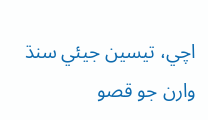اچي، تيسين جيئي سنڌ وارن جو قصو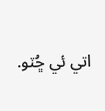اتي ئي ڇُٽو.